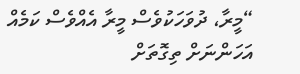“މީރާ، ދުވަހަކުވެސް މީރާ އެއްވެސް ކަމެއް އަހަންނަށް ތިގޮތަށް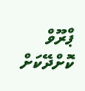ޕްރޫވް ކޮށްދޭކަށް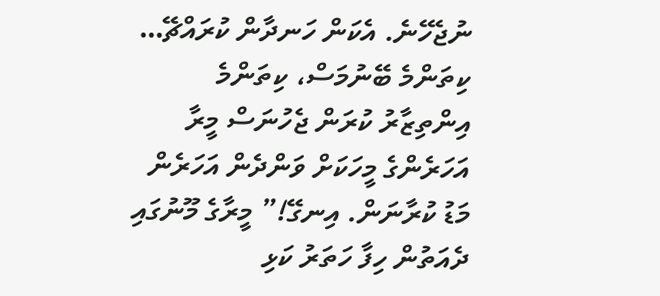ނުޖެހޭނެ. އެކަން ހަނދާން ކުރައްޗޭ… ކިތަންމެ ބޭނުމަސް، ކިތަންމެ އިންތިޒާރު ކުރަން ޖެހުނަސް މީރާ އަހަރެންގެ މީހަކަށް ވަންދެން އަހަރެން މަޑު ކުރާނަން. އިނގޭ!” މީރާގެ މޫނުގައި ދެއަތުން ހިފާ ހަތަރު ކަޅި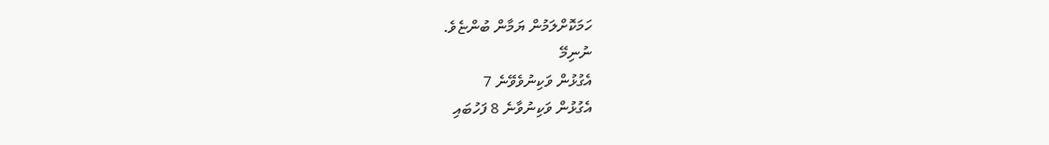ހަމަކޮށްލަމުން ޔަމާން ބުންޏެވެ.
ނުނިމޭ
އެގުޅުން ވަކިނުވެވޭނެ 7
އެގުޅުން ވަކިނުވާނެ 8 ފަހުބައި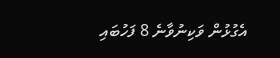އެގުޅުން ވަކިނުވާނެ 8 ފަހުބައި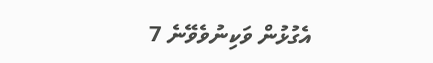އެގުޅުން ވަކިނުވެވޭނެ 7